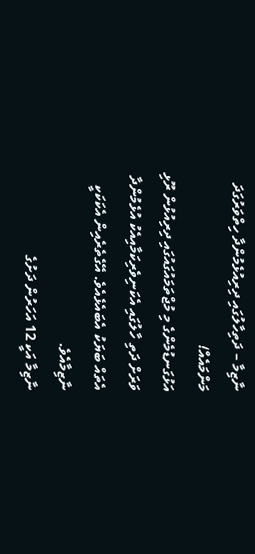ނާޒިމާ – ދަތިހާލުގައި ދިރިއުޅެމުންދާ ހިތްވަރުގަދަ މަންމައެއް!
އަޅުގަނޑުމެންގެ މި މުޖްތަމައުގައުގައި ދިރިއުޅުން ރޫޅި ވަރަށް ދަތި ހާލުގައި އެކަނިވެރިކަމާއިއެކު އުޅެމުންދާ އެތައް ބަޔަކު އެބައެޅެއެވެ. އޭގެތެރެއިން އެކަކަކީ ނާޒިމާއެވެ.
ނާޒިމާ އަކީ 12 އަހަރުން ދަށުގެ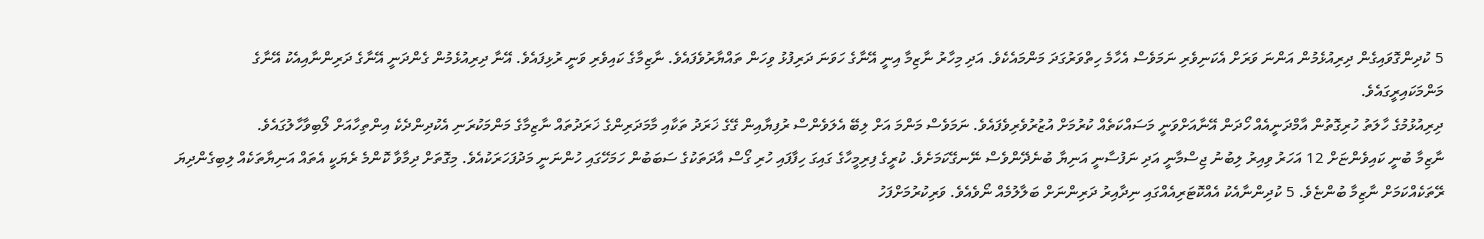5 ކުދިންގޮވައިގެން ދިރިއުޅެމުން އަންނަ ވަރަށް އެކަނިވެރި ނަމަވެސް އެހާމެ ހިތްވަރުގަދަ މަންމައެކެވެ. އަދި މިހާރު ނާޒިމާ އިނީ އޭނާގެ ހަވަނަ ދަރިފުޅު ވިހަން ތައްޔާރުވެފައެވެ. ނާޒިމާގެ ކައިވެރި ވަނީ ރުޅިފައެވެ. އޭނާ ދިރިއުޅެމުން ގެންދަނީ އޭނާގެ ދަރިންނާއިއެކު އޭނާގެ މަންމަކައިރީގައެވެ.
ދިރިއުޅުމުގެ ހާލަތު ހުރިގޮތުން އާމްދަނީއެއް ހޯދަން އޭނާއަށްވަނީ މަސައްކަތެއް ކުރުމަށް އުޒުރުވެރިވެފައެވެ. ނަމަވެސް މަންމަ އަށް ލިބޭ އެލަވެންސް ރުފިޔާއިން ގޭގެ ޚަރަދު ތަކާއި މާމަދަރިންގެ ޚަރަދުތައް ނާޒިމާގެ މަންމަކުރަނި އެކުދިންދެކެ އިންތިހާއަށް ލޯބިވާހާލުގައެވެ.
ނާޒިމާ ބުނީ ކައިވެންޏަށް 12 އަހަރު ވިއިރު ލިބުނު ޖިސްމާނީ އަދި ނަފުސާނީ އަނިޔާ ބުނެދޭންވެސް ނޭނގޭކަމަށެވެ. ކުރީގެ ފިރިމީހާގެ ގައިގަ ހިފާފައި ހުރި ގޯސް އާދަތަކުގެ ސަބަބުން ހަމަހޭގައި ހުންނަނީ މަދުފަހަރަކުއެވެ. މިގޮތަށް ދިމާވާ ކޮންމެ ރެޔަކީ އެތައް އަނިޔާތަކެއް ލިބިގެންދިޔަ ރޭތަކެއްކަމަށް ނާޒިމާ ބުންޏެވެ. 5 ކުދިންނާއެކު އެއްކޮޓަރިއެއްގައި ނިދާއިރު ދަރިންނަށް ބަލާލުމެއް ނޯވެއެވެ. ވަރިކުރުމަށްފަހު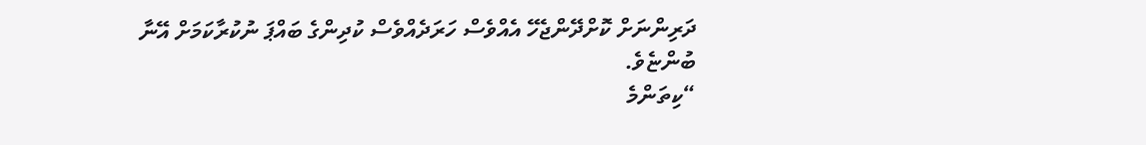ދަރިންނަށް ކޮށްދޭންޖެހޭ އެއްވެސް ހަރަދެއްވެސް ކުދިންގެ ބައްޕަ ނުކުރާކަމަށް އޭނާ ބުންޏެވެ.
“ކިތަންމެ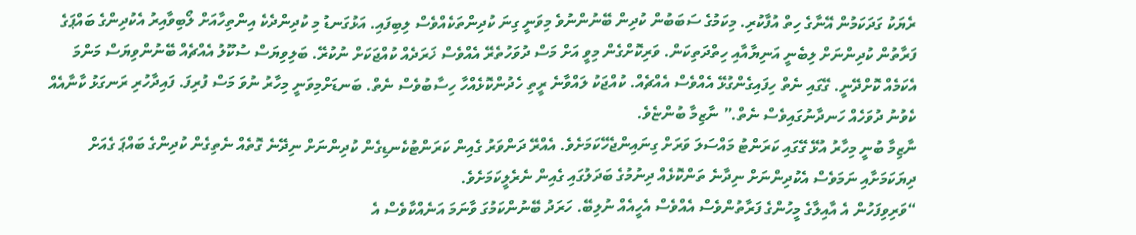ރެޔަކު ގަދަކަމުން އޭނާގެ ހިތް އުފާކުރި. މިކަމުގެ ސަބަބުން ކުދިން ބޭނުންނުވެ މިވަނީ ގިނަ ކުދިންތަކެއްވެސް ލިބިފައި. އަޅުގަނޑު މި ކުދިންދެކެ އިންތިހާއަށް ލޯބިވާއިރު އެކުދިންގެ ބައްޕަގެ ފަރާތުން ކުދިންނަށް ލިބެނީ އަނިޔާއާއި ހިތްދަތިކަން. ވަރިކޮށްގެން މިވީ އަށް މަސް ދުވަހުތެރޭ އެއްވެސް ޚަރަދެއް ކުއްޖަކަށް ނުކުރޭ. ބަލިވިޔަސް ސުކޫލު އެއްޗެއް ބޭނުންވިޔަސް މަންމަ އެކަމެއް ކޮށްދޭނީ. ގޭގައި ނެތް ހިފައިގެންގުޅޭ އެއްވެސް އެއްޗެއް. ކުއްޖަކު ލައްވާނެ ރީތި ހެދުންކޮޅެއްހާ ހިސާބުވެސް ނެތް. ބަނޑަށްމިވަނީ މިހާރު ނުވަ މަސް ފުރިފަ. ފައިދާހުރި ރަނގަޅު ކާނާއެއް ކެވުނު ދުވަހެއް ހަނދާނުގައިވެސް ނެތް.” ނާޒިމާ ބުންޏެވެ.
ނާޒިމާ ބުނީ މިހާރު އުޅޭ ގޭގައި ކަރަންޓު މައްސަލަ ވަރަށް ގިނައިންޖެހޭކަމަށެވެ. އެއްރޭ ދަންވަރު ގެއިން ކަރަންޓުކެނޑިގެން ކުދިންނަށް ނިދޭނެ ގޮތެއް ނެތިގެން ކުދިންގެ ބައްޕަ ގެއަށް ދިޔަކަމަށާއި ނަމަވެސް އެކުދިންނަށް ނިދާނެ ތަންކޮޅެއް ދިނުމުގެ ބަދަލުގައި ގެއިން ނެރެލީކަމަށެވެ.
“ވަރިވިފަހުން އެ އާއިލާގެ މީހުންގެ ފަރާތުންވެސް އެއްވެސް އެހީއެއް ނުލިބޭ. ހަރަދު ބޭނުންކަމުގަ ވާނަމަ އަނެއްކާވެސް އެ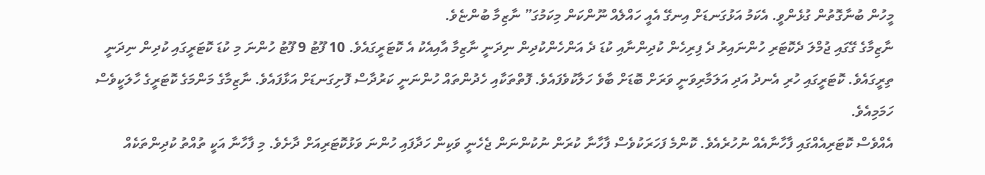މީހުން ބުނާގޮތުން ގުޅެންވީ. އެކަމު އަޅުގަނޑަށް އިނގޭ އެއީ ހައްލެއް ނޫންކަން މިކަމުގަ” ނާޒިމާ ބުންޏެވެ.
ނާޒިމާގެ ގޭގައި ޖުމްލަ ދެކޮޓަރި ހުންނައިރު ދެ ފިރިހެން ކުދިންނާއި ކުޑަ ދެ އަންހެންކުދިން ނިދަނީ ނާޒިމާ އާއިއެކު އެ ކޮޓަރީގައެވެ. 10 ފޫޓު 9 ފޫޓު ހުންނަ މި ކުޑަ ކޮޓަރީގައި ކުދިން ނިދަނީ ތިރީގައެވެ. ކޮޓަރީގައި ހުރި އެނދު އަދި އަލަމާރިވަނީ ވަރަށް ބޮޑަށް ބާވެ ހަލާކުވެފައެވެ. ފޮތްތަކާއި ހެދުންތައް ހުންނަނީ ކަރުދާސް ފޮށިގަނޑަށް އަޅާފައެވެ. ނާޒިމާގެ މަންމަގެ ކޮޓަރީގެ ހާލަކީވެސް ހަމަމިއެވެ.
އެއްވެސް ކޮޓަރިއެއްގައި ފާހާނާއެއް ނުހުރެއެވެ. ކޮންމެ ފަހަރަކުވެސް ފާހާނާ ކުރަން ނުކުންނަން ޖެހެނީ ވަކިން ހަދާފައި ހުންނަ ވަޅުކޮޓަރިއަށް ދާށެވެ. މި ފާހާނާ އަކީ ތުއްތު ކުދިންތަކެއް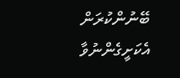ބޭނުންކުރަން އެކަށީގެންނުވާ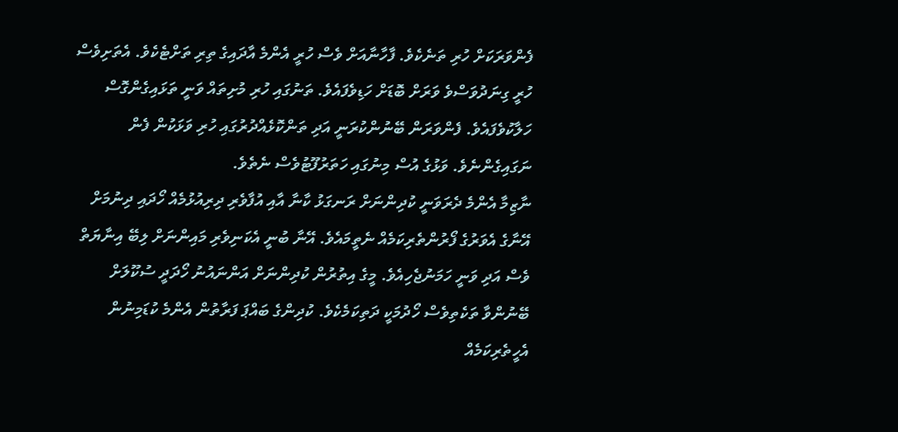ފެންވަރަކަށް ހުރި ތަނެކެވެ. ފާހާނާއަށް ވެސް ހުރީ އެންމެ އާދައިގެ ތިރި ތަށްޓެކެވެ. އެތަށިވެސް ހުރީ ގިނަދުވަސްވެ ވަރަށް ބޮޑަށް ހަޑިވެފައެވެ. ތަނުގައި ހުރި މުށިތައް ވަނީ ތަޅައިގެންގޮސް ހަލާކުވެފައެވެ. ފެންވަރަން ބޭނުންކުރަނީ އަދި ތަންކޮޅެއްދުރުގައި ހުރި ވަޅަކުން ފެން ނަގައިގެންނެވެ. ވަޅުގެ އުސް މިނުގައި ހަތަރުފޫޓުވެސް ނެތެވެ.
ނާޒިމާ އެންމެ ދެރަވަނީ ކުދިންނަށް ރަނގަޅު ކާނާ އާއި އުފާވެރި ދިރިއުޅުމެއް ހޯދައި ދިނުމަށް އޭނާގެ އެވަރުގެ ފޯރުންތެރިކަމެއް ނެތީމައެވެ. އޭނާ ބުނީ އެކަނިވެރި މައިންނަށް ލިބޭ އިނާޔަތް ވެސް އަދި ވަނީ ހަމަނުޖެހިއެވެ. މީގެ އިތުރުން ކުދިންނަށް އަންނައުނު ހޯދަދީ ސުކޫލަށް ބޭނުންވާ ތަކެތިވެސް ހޯދުމަކީ ދަތިކަމެކެވެ. ކުދިންގެ ބައްޕަ ފަރާތުން އެންމެ ކުޑަމިނުން އެހީތެރިކަމެއް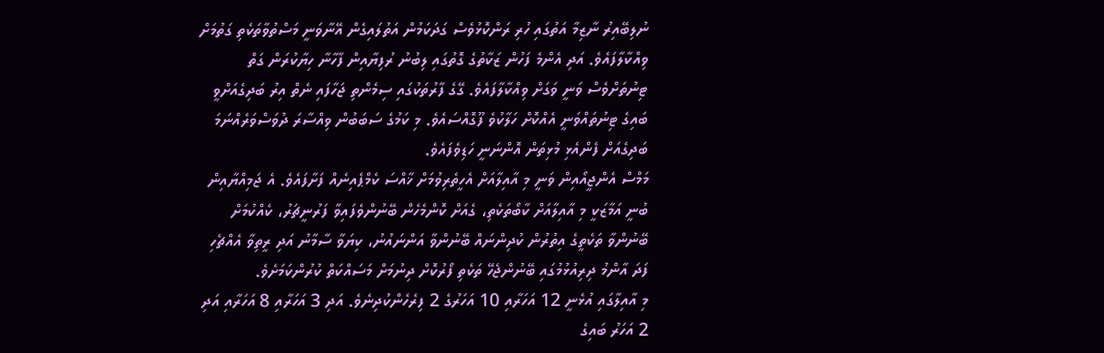ނުލިބޭއިރު ނާޒިމާ އަތުގައި ހުރި ރަންކޮޅުވެސް ގަދަކަމުން އަތުލައިގެން އޭނާވަނީ މަސްތުވާތަކެތި ގަތުމަށް ވިއްކާލާފައެވެ. އަދި އެންމެ ފަހުން ޒަކާތުގެ ގޮތުގައި ލިބުނު ރުފިޔާއިން ފާހާނާ ހިޔާކުރަން ގަތް ޓިނުތަށްވެސް ވަނީ ވަގަށް ވިއްކާލާފައެވެ. ގޭގެ ފާރުތަކުގައި ސިމެންތި ޖަހާފައި ނެތް އިރު ބަދިގެއަށްވީ ބައިގެ ޓިނުތައްވަނީ އެއްކޮށް ހަލާކުވެ ފޫގޮއްސައެވެ. މި ކަމުގެ ސަބަބުން ވިއްސާރަ ދުވަސްވަރެއްނަމަ ބަދިގެއަށް ފެންއެޅި މުޅިތަން އޮންނަނީ ހަޑިވެފައެވެ.
މަމްސް އެންޖީއޯއިން ވަނީ މި އާއިލާއަށް އެހީތެރިވުމަށް ޚާއްސަ ކެމްޕެއިނެއް ފަށާފައެވެ. އެ ޖަމިއްޔާއިން ބުނީ އަމާޒަކީ މި އާއިލާއަށް ކާބޯތަކެތި، ގެއަށް ކޮންމެހެން ބޭނުންވެފައިވާ ފަރުނީޗަރު، ކެއްކުމަށް ބޭނުންވާ ތަކެތީގެ އިތުރުން ކުދިންނައް ބޭނުންވާ އަންނައުނު، ކިޔަވާ ސާމާނު އަދި ރީތިވާ އެއްޗެހި ފަދަ އާންމު ދިރިއުޅުމުގައި ބޭނުންޖެހޭ ތަކެތި ފޯރުކޮށް ދިނުމަށް މަސައްކަތް ކުރުންކަމަށެވެ.
މި އާއިލާގައި އުޅެނީ 12 އަހަރާއި 10 އަހަރުގެ 2 ފިރެހެންކުދިނެވެ. އަދި 3 އަހަރާއި 8 އަހަރާއި އަދި 2 އަހަރު ބައިގެ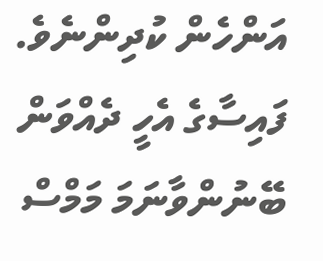އަންހެން ކުދިންނެވެ. ފައިސާގެ އެހީ ދެއްވަން ބޭނުންވާނަމަ މަމްސް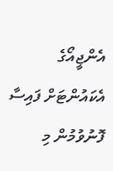އެންޖީއޯގެ އެކައުންޓަށް ފައިސާ ފޮނުވުމުން މި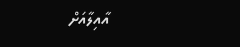އާއިލާއަށް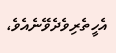އެހީތެރިވެދެވޭނެއެވެ،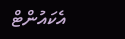އެކައުންޓް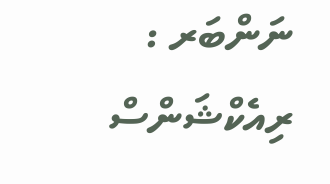ނަންބަރ :
ރިއެކްޝަންސް